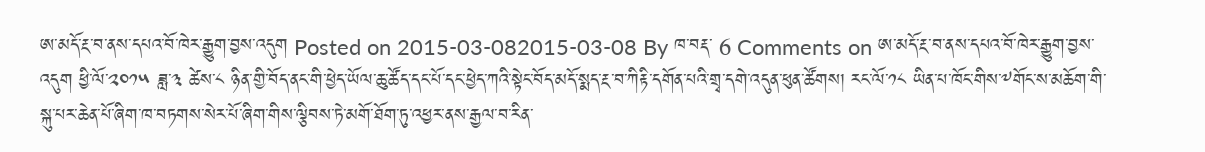ཨ་མདོ་རྔ་བ་ནས་དཔའ་བོ་ཁེར་རྒྱུག་བྱས་འདུག Posted on 2015-03-082015-03-08 By ཁ་བརྡ་ 6 Comments on ཨ་མདོ་རྔ་བ་ནས་དཔའ་བོ་ཁེར་རྒྱུག་བྱས་འདུག ཕྱི་ལོ་༢༠༡༥ ཟླ་༣ ཚེས་༨ ཉིན་གྱི་བོད་ནང་གི་ཕྱེད་ཡོལ་ཆུ་ཚོད་དང་པོ་དང་ཕྱེད་ཀའི་སྟེང་བོད་མདོ་སྨད་རྔ་བ་ཀིརྟི་དགོན་པའི་གྲྭ་དགེ་འདུན་ཕུན་ཚོགས། རང་ལོ་༡༨ ཡིན་པ་ཁོང་གིས་༸གོང་ས་མཆོག་གི་སྐུ་པར་ཆེན་པོ་ཞིག་ཁ་བཏགས་སེར་པོ་ཞིག་གིས་ལྕིབས་ཏེ་མགོ་ཐོག་ཏུ་འཕྱར་ནས་རྒྱལ་བ་རིན་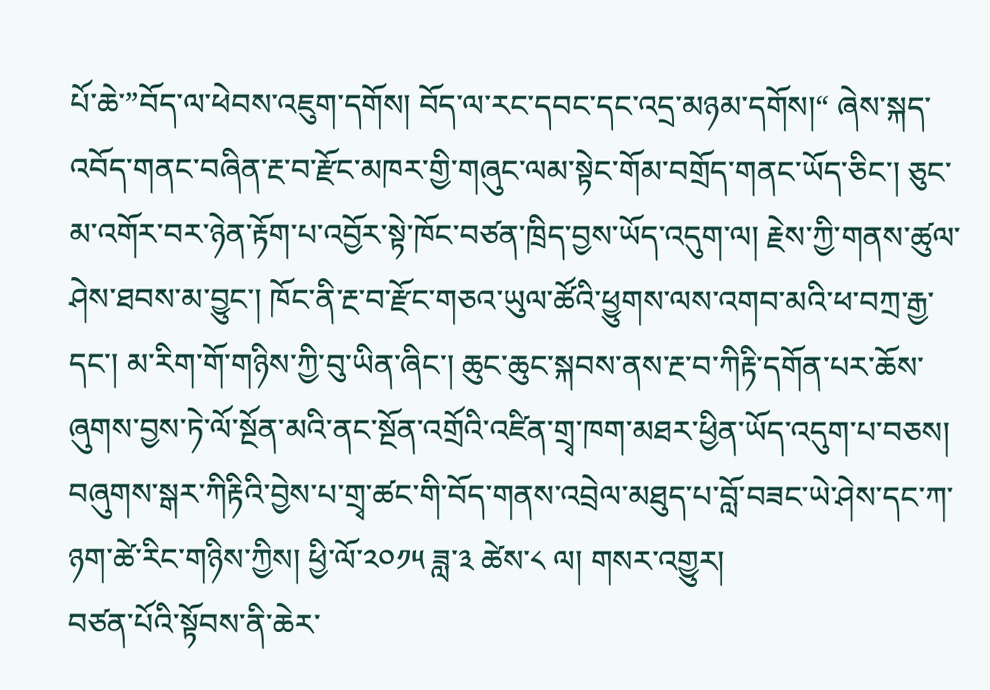པོ་ཆེ་”བོད་ལ་ཕེབས་འཇུག་དགོས། བོད་ལ་རང་དབང་དང་འདྲ་མཉམ་དགོས།“ ཞེས་སྐད་འབོད་གནང་བཞིན་རྔ་བ་རྫོང་མཁར་གྱི་གཞུང་ལམ་སྟེང་གོམ་བགྲོད་གནང་ཡོད་ཅིང་། ཅུང་མ་འགོར་བར་ཉེན་རྟོག་པ་འབྱོར་སྟེ་ཁོང་བཙན་ཁྲིད་བྱས་ཡོད་འདུག་ལ། རྗེས་ཀྱི་གནས་ཚུལ་ཤེས་ཐབས་མ་བྱུང་། ཁོང་ནི་རྔ་བ་རྫོང་གཅའ་ཡུལ་ཚོའི་ཕྱུགས་ལས་འགབ་མའི་ཕ་བཀྲ་རྒྱ་དང་། མ་རིག་གོ་གཉིས་ཀྱི་བུ་ཡིན་ཞིང་། ཆུང་ཆུང་སྐབས་ནས་རྔ་བ་ཀིརྟི་དགོན་པར་ཆོས་ཞུགས་བྱས་ཏེ་ལོ་སྔོན་མའི་ནང་སྔོན་འགྲོའི་འཛིན་གྲྭ་ཁག་མཐར་ཕྱིན་ཡོད་འདུག་པ་བཅས། བཞུགས་སྒར་ཀིརྟིའི་བྱེས་པ་གྲྭ་ཚང་གི་བོད་གནས་འབྲེལ་མཐུད་པ་བློ་བཟང་ཡེ་ཤེས་དང་ཀ་ཉག་ཚེ་རིང་གཉིས་ཀྱིས། ཕྱི་ལོ་༢༠༡༥ ཟླ་༣ ཚེས་༨ ལ། གསར་འགྱུར།
བཙན་པོའི་སྟོབས་ནི་ཆེར་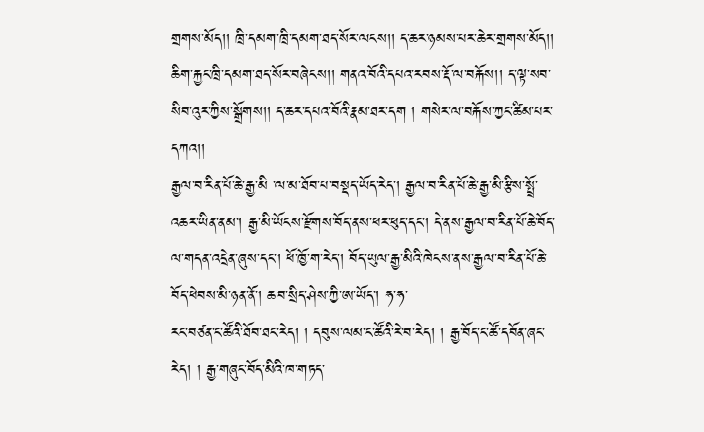གྲགས་མོད།། ཁྲི་དམག་ཁྲི་དམག་ཐད་སོར་ལངས།། ད་ཆར་ཉམས་པར་ཆེར་གྲགས་མོད།། ཆིག་རྐྱང་ཁྲི་དམག་ཐད་སོར་བཞེངས།། གནའ་བོའི་དཔའ་རབས་རྡོ་ལ་བརྐོས།། ད་ལྟ་སབ་སིབ་འུར་ཀྱིས་སྒྲོགས།། ད་ཆར་དཔའ་བོའི་རྣམ་ཐར་དག ། གསེར་ལ་བརྐོས་ཀྱང་ཚིམ་པར་དཀའ།།
རྒྱལ་བ་རིན་པོ་ཆེ་རྒྱ་མི ་ལ་མ་ཐོབ་པ་བསྡད་ཡོད་རེད་། རྒྱལ་བ་རིན་པོ་ཆེ་རྒྱ་མི་རྩིས་སྤྲོ་འཆར་ཡིན་ནམ་། རྒྱ་མི་ཡོངས་རྫོགས་བོད་ནས་ཕར་ཕུད་དང་། དེ་ནས་རྒྱལ་བ་རིན་པོ་ཆེ་བོད་ལ་གདན་འདྲེན་ཞུས་དང་། ཕོ་ཁྱོ་ག་རེད་། བོད་ཡུལ་རྒྱ་མིའི་ཁེངས་ནས་རྒྱལ་བ་རིན་པོ་ཆེ་བོད་ཕེབས་མི་ཉན་ནོ་། ཆབ་སྲིད་ཤེས་ཀྱི་ཨ་ཡོད་། ཧ་ཧ་
རང་བཙན་ང་ཚོའི་ཐོབ་ཐང་རེད། ། དབུས་ལམ་ང་ཚོའི་རེ་བ་རེད། ། རྒྱ་བོད་ང་ཚོ་དབོན་ཞང་རེད། ། རྒྱ་གཞུང་བོད་མིའི་ཁ་གཏད་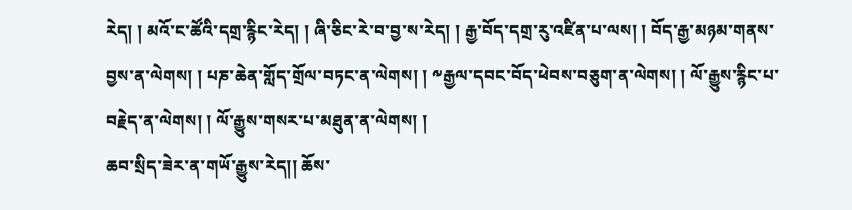རེད། ། མའོ་ང་ཚོའི་དགྲ་རྙིང་རེད། ། ཞི་ཅིང་རེ་བ་བྱ་ས་རེད། ། རྒྱ་བོད་དགྲ་རུ་འཛིན་པ་ལས། ། བོད་རྒྱ་མཉམ་གནས་བྱས་ན་ལེགས། ། པཎ་ཆེན་གློད་གྲོལ་བཏང་ན་ལེགས། ། ༸རྒྱལ་དབང་བོད་ཕེབས་བཅུག་ན་ལེགས། ། ལོ་རྒྱུས་རྙིང་པ་བརྗེད་ན་ལེགས། ། ལོ་རྒྱུས་གསར་པ་མཐུན་ན་ལེགས། །
ཆབ་སྲིད་ཟེར་ན་གཡོ་རྒྱུས་རེད།། ཆོས་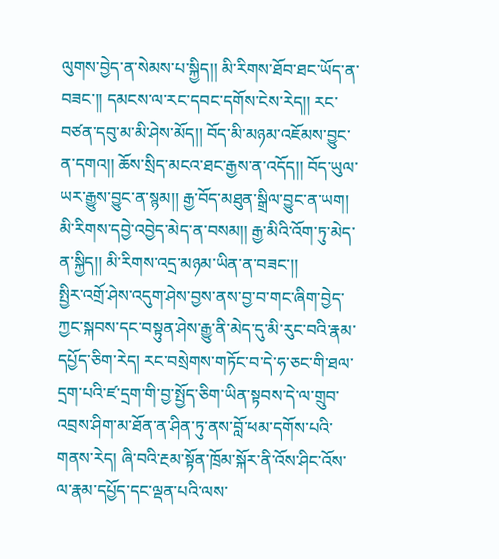ལུགས་བྱེད་ན་སེམས་པ་སྐྱིད།། མི་རིགས་ཐོབ་ཐང་ཡོད་ན་བཟང་།། དམངས་ལ་རང་དབང་དགོས་ངེས་རེད།། རང་བཙན་དབུ་མ་མི་ཤེས་མོད།། བོད་མི་མཉམ་འཇོམས་བྱུང་ན་དགའ།། ཆོས་སྲིད་མངའ་ཐང་རྒྱས་ན་འདོད།། བོད་ཡུལ་ཡར་རྒྱུས་བྱུང་ན་སྙམ།། རྒྱ་བོད་མཐུན་སྒྲིལ་བྱུང་ན་ཡག། མི་རིགས་དབྱེ་འབྱེད་མེད་ན་བསམ།། རྒྱ་མིའི་འོག་ཏུ་མེད་ན་སྐྱིད།། མི་རིགས་འདྲ་མཉམ་ཡིན་ན་བཟང་།།
སྤྱིར་འགྲོ་ཤེས་འདུག་ཤེས་བྱས་ནས་བྱ་བ་གང་ཞིག་བྱེད་ཀྱང་སྐབས་དང་བསྟུན་ཤེས་རྒྱུ་ནི་མེད་དུ་མི་རུང་བའི་རྣམ་དཔྱོད་ཅིག་རེད། རང་བསྲེགས་གཏོང་བ་དེ་ཧ་ཅང་གི་ཐལ་དྲག་པའི་ཛ་དྲག་གི་བྱ་སྤྱོད་ཅིག་ཡིན་སྟབས་དེ་ལ་གྲུབ་འབྲས་ཤིག་མ་ཐོན་ན་ཤིན་ཏུ་ནས་བློ་ཕམ་དགོས་པའི་གནས་རེད། ཞི་བའི་རྔམ་སྟོན་ཁྲོམ་སྐོར་ནི་འོས་ཤིང་འོས་ལ་རྣམ་དཔྱོད་དང་ལྡན་པའི་ལས་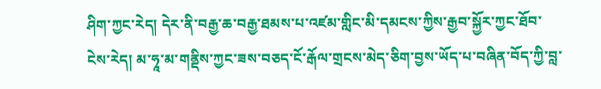ཤིག་ཀྱང་རེད། དེར་ནི་བརྒྱ་ཆ་བརྒྱ་ཐམས་པ་འཛམ་གླིང་མི་དམངས་ཀྱིས་རྒྱབ་སྐྱོར་ཀྱང་ཐོབ་ངེས་རེད། མ་ཧཱ་མ་གནྡིས་ཀྱང་ཟས་བཅད་ངོ་རྒོལ་གྲངས་མེད་ཅིག་བྱས་ཡོད་པ་བཞིན་བོད་ཀྱི་བླ་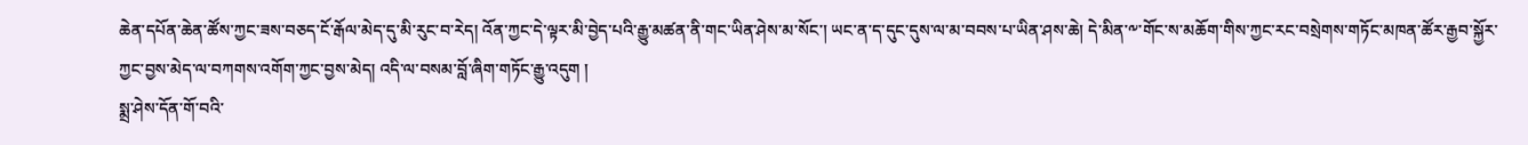ཆེན་དཔོན་ཆེན་ཚོས་ཀྱང་ཟས་བཅད་ངོ་རྒོལ་མེད་དུ་མི་རུང་བ་རེད། འོན་ཀྱང་དེ་ལྟར་མི་བྱེད་པའི་རྒྱུ་མཚན་ནི་གང་ཡིན་ཤེས་མ་སོང་། ཡང་ན་ད་དུང་དུས་ལ་མ་བབས་པ་ཡིན་ཤས་ཆེ། དེ་མིན་༸་གོང་ས་མཆོག་གིས་ཀྱང་རང་བསྲེགས་གཏོང་མཁན་ཚོར་རྒྱབ་སྐྱོར་ཀྱང་བྱས་མེད་ལ་བཀགས་འགོག་ཀྱང་བྱས་མེད། འདི་ལ་བསམ་བློ་ཞིག་གཏོང་རྒྱུ་འདུག །
སྨྲ་ཤེས་དོན་གོ་བའི་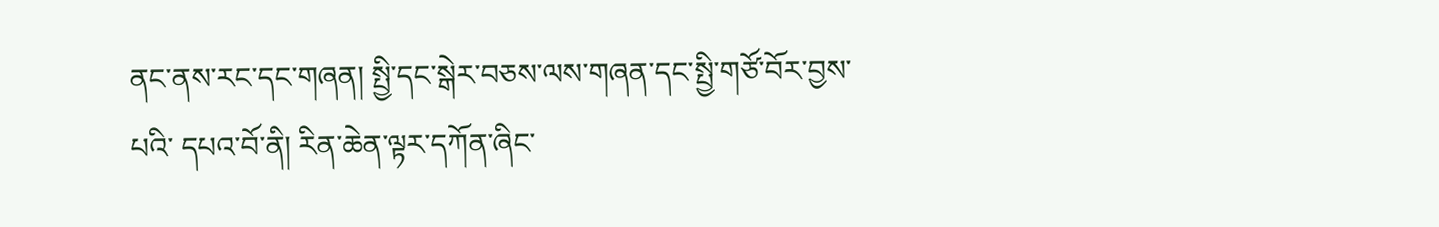ནང་ནས་རང་དང་གཞན། སྤྱི་དང་སྒེར་བཅས་ལས་གཞན་དང་སྤྱི་གཙོ་བོར་བྱས་པའི་ དཔའ་བོ་ནི། རིན་ཆེན་ལྟར་དཀོན་ཞིང་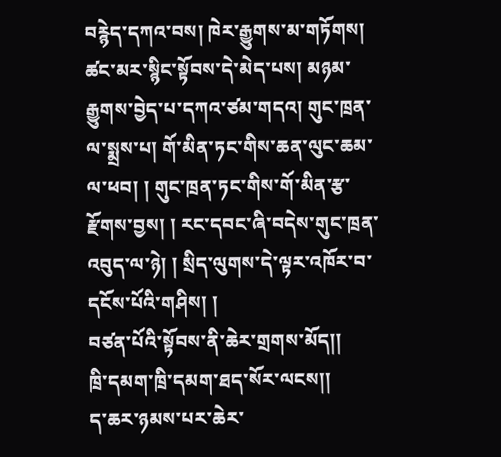བརྙེད་དཀའ་བས། ཁེར་རྒྱུགས་མ་གཏོགས། ཚང་མར་སྙིང་སྟོབས་དེ་མེད་པས། མཉམ་རྒྱུགས་བྱེད་པ་དཀའ་ཙམ་གདའ། གུང་ཁྲན་ལ་སྨྲས་པ། གོ་མིན་ཏང་གིས་ཆན་ལུང་ཆམ་ལ་ཕབ། ། གུང་ཁྲན་ཏང་གིས་གོ་མིན་རྩ་རྫོགས་བྱས། ། རང་དབང་ཞི་བདེས་གུང་ཁྲན་འབུད་ལ་ཉེ། ། སྲིད་ལུགས་དེ་ལྟར་འཁོར་བ་དངོས་པོའི་གཤིས། །
བཙན་པོའི་སྟོབས་ནི་ཆེར་གྲགས་མོད།།
ཁྲི་དམག་ཁྲི་དམག་ཐད་སོར་ལངས།།
ད་ཆར་ཉམས་པར་ཆེར་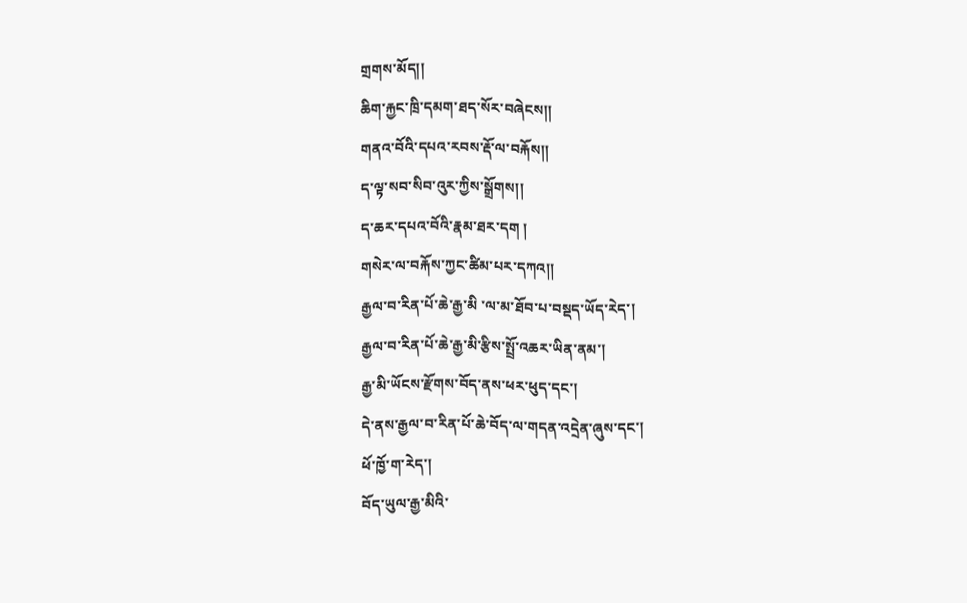གྲགས་མོད།།
ཆིག་རྐྱང་ཁྲི་དམག་ཐད་སོར་བཞེངས།།
གནའ་བོའི་དཔའ་རབས་རྡོ་ལ་བརྐོས།།
ད་ལྟ་སབ་སིབ་འུར་ཀྱིས་སྒྲོགས།།
ད་ཆར་དཔའ་བོའི་རྣམ་ཐར་དག །
གསེར་ལ་བརྐོས་ཀྱང་ཚིམ་པར་དཀའ།།
རྒྱལ་བ་རིན་པོ་ཆེ་རྒྱ་མི ་ལ་མ་ཐོབ་པ་བསྡད་ཡོད་རེད་།
རྒྱལ་བ་རིན་པོ་ཆེ་རྒྱ་མི་རྩིས་སྤྲོ་འཆར་ཡིན་ནམ་།
རྒྱ་མི་ཡོངས་རྫོགས་བོད་ནས་ཕར་ཕུད་དང་།
དེ་ནས་རྒྱལ་བ་རིན་པོ་ཆེ་བོད་ལ་གདན་འདྲེན་ཞུས་དང་།
ཕོ་ཁྱོ་ག་རེད་།
བོད་ཡུལ་རྒྱ་མིའི་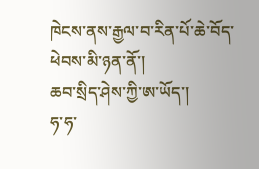ཁེངས་ནས་རྒྱལ་བ་རིན་པོ་ཆེ་བོད་ཕེབས་མི་ཉན་ནོ་།
ཆབ་སྲིད་ཤེས་ཀྱི་ཨ་ཡོད་།
ཧ་ཧ་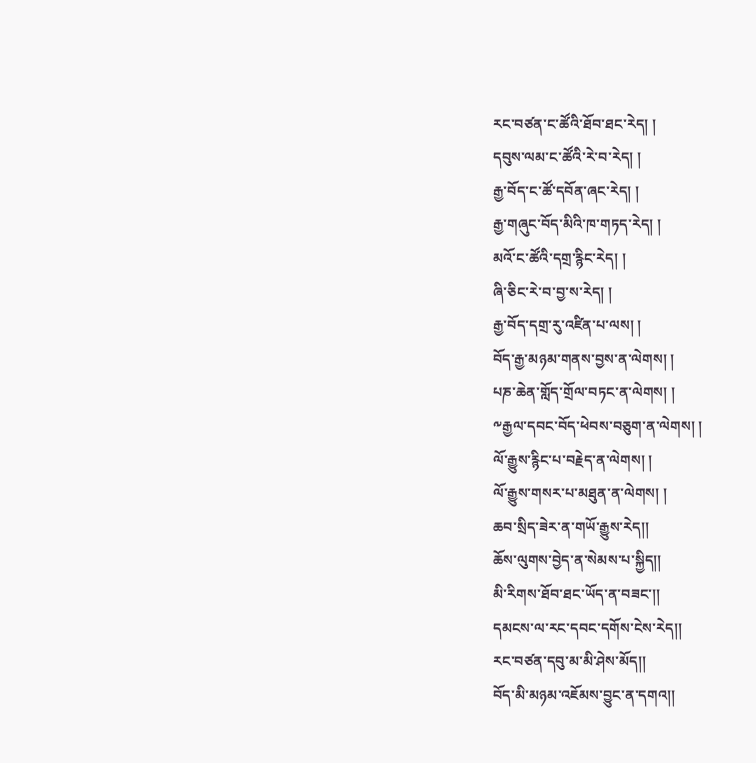རང་བཙན་ང་ཚོའི་ཐོབ་ཐང་རེད། །
དབུས་ལམ་ང་ཚོའི་རེ་བ་རེད། །
རྒྱ་བོད་ང་ཚོ་དབོན་ཞང་རེད། །
རྒྱ་གཞུང་བོད་མིའི་ཁ་གཏད་རེད། །
མའོ་ང་ཚོའི་དགྲ་རྙིང་རེད། །
ཞི་ཅིང་རེ་བ་བྱ་ས་རེད། །
རྒྱ་བོད་དགྲ་རུ་འཛིན་པ་ལས། །
བོད་རྒྱ་མཉམ་གནས་བྱས་ན་ལེགས། །
པཎ་ཆེན་གློད་གྲོལ་བཏང་ན་ལེགས། །
༸རྒྱལ་དབང་བོད་ཕེབས་བཅུག་ན་ལེགས། །
ལོ་རྒྱུས་རྙིང་པ་བརྗེད་ན་ལེགས། །
ལོ་རྒྱུས་གསར་པ་མཐུན་ན་ལེགས། །
ཆབ་སྲིད་ཟེར་ན་གཡོ་རྒྱུས་རེད།།
ཆོས་ལུགས་བྱེད་ན་སེམས་པ་སྐྱིད།།
མི་རིགས་ཐོབ་ཐང་ཡོད་ན་བཟང་།།
དམངས་ལ་རང་དབང་དགོས་ངེས་རེད།།
རང་བཙན་དབུ་མ་མི་ཤེས་མོད།།
བོད་མི་མཉམ་འཇོམས་བྱུང་ན་དགའ།།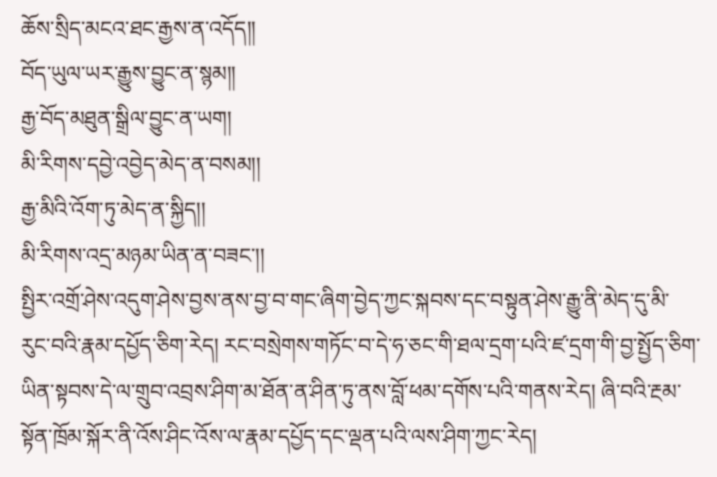ཆོས་སྲིད་མངའ་ཐང་རྒྱས་ན་འདོད།།
བོད་ཡུལ་ཡར་རྒྱུས་བྱུང་ན་སྙམ།།
རྒྱ་བོད་མཐུན་སྒྲིལ་བྱུང་ན་ཡག།
མི་རིགས་དབྱེ་འབྱེད་མེད་ན་བསམ།།
རྒྱ་མིའི་འོག་ཏུ་མེད་ན་སྐྱིད།།
མི་རིགས་འདྲ་མཉམ་ཡིན་ན་བཟང་།།
སྤྱིར་འགྲོ་ཤེས་འདུག་ཤེས་བྱས་ནས་བྱ་བ་གང་ཞིག་བྱེད་ཀྱང་སྐབས་དང་བསྟུན་ཤེས་རྒྱུ་ནི་མེད་དུ་མི་རུང་བའི་རྣམ་དཔྱོད་ཅིག་རེད། རང་བསྲེགས་གཏོང་བ་དེ་ཧ་ཅང་གི་ཐལ་དྲག་པའི་ཛ་དྲག་གི་བྱ་སྤྱོད་ཅིག་ཡིན་སྟབས་དེ་ལ་གྲུབ་འབྲས་ཤིག་མ་ཐོན་ན་ཤིན་ཏུ་ནས་བློ་ཕམ་དགོས་པའི་གནས་རེད། ཞི་བའི་རྔམ་སྟོན་ཁྲོམ་སྐོར་ནི་འོས་ཤིང་འོས་ལ་རྣམ་དཔྱོད་དང་ལྡན་པའི་ལས་ཤིག་ཀྱང་རེད།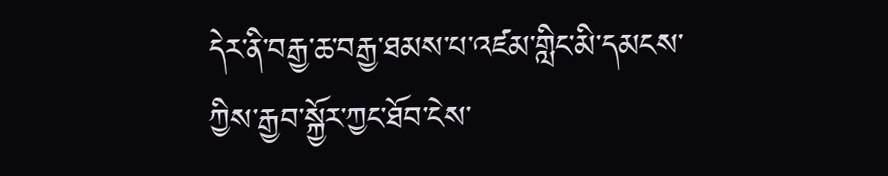དེར་ནི་བརྒྱ་ཆ་བརྒྱ་ཐམས་པ་འཛམ་གླིང་མི་དམངས་ཀྱིས་རྒྱབ་སྐྱོར་ཀྱང་ཐོབ་ངེས་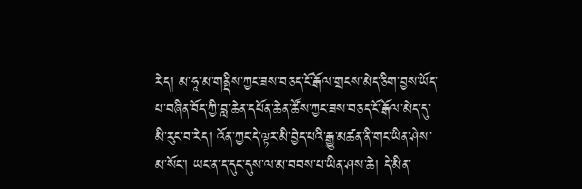རེད། མ་ཧཱ་མ་གནྡིས་ཀྱང་ཟས་བཅད་ངོ་རྒོལ་གྲངས་མེད་ཅིག་བྱས་ཡོད་པ་བཞིན་བོད་ཀྱི་བླ་ཆེན་དཔོན་ཆེན་ཚོས་ཀྱང་ཟས་བཅད་ངོ་རྒོལ་མེད་དུ་མི་རུང་བ་རེད། འོན་ཀྱང་དེ་ལྟར་མི་བྱེད་པའི་རྒྱུ་མཚན་ནི་གང་ཡིན་ཤེས་མ་སོང་། ཡང་ན་ད་དུང་དུས་ལ་མ་བབས་པ་ཡིན་ཤས་ཆེ། དེ་མིན་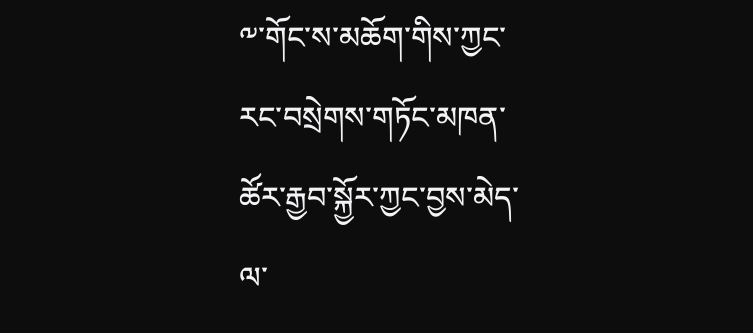༸་གོང་ས་མཆོག་གིས་ཀྱང་རང་བསྲེགས་གཏོང་མཁན་ཚོར་རྒྱབ་སྐྱོར་ཀྱང་བྱས་མེད་ལ་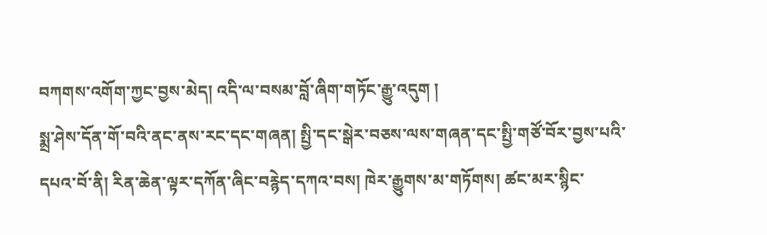བཀགས་འགོག་ཀྱང་བྱས་མེད། འདི་ལ་བསམ་བློ་ཞིག་གཏོང་རྒྱུ་འདུག །
སྨྲ་ཤེས་དོན་གོ་བའི་ནང་ནས་རང་དང་གཞན། སྤྱི་དང་སྒེར་བཅས་ལས་གཞན་དང་སྤྱི་གཙོ་བོར་བྱས་པའི་
དཔའ་བོ་ནི། རིན་ཆེན་ལྟར་དཀོན་ཞིང་བརྙེད་དཀའ་བས། ཁེར་རྒྱུགས་མ་གཏོགས། ཚང་མར་སྙིང་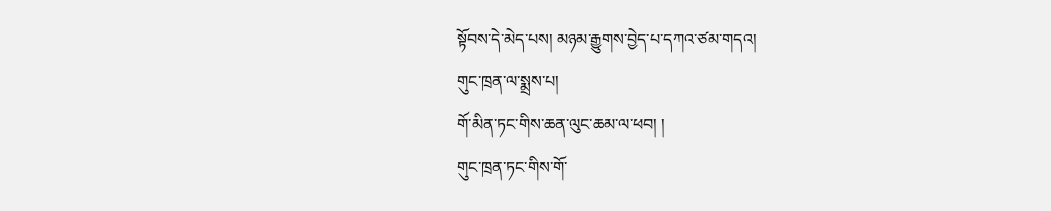སྟོབས་དེ་མེད་པས། མཉམ་རྒྱུགས་བྱེད་པ་དཀའ་ཙམ་གདའ།
གུང་ཁྲན་ལ་སྨྲས་པ།
གོ་མིན་ཏང་གིས་ཆན་ལུང་ཆམ་ལ་ཕབ། །
གུང་ཁྲན་ཏང་གིས་གོ་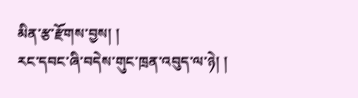མིན་རྩ་རྫོགས་བྱས། །
རང་དབང་ཞི་བདེས་གུང་ཁྲན་འབུད་ལ་ཉེ། །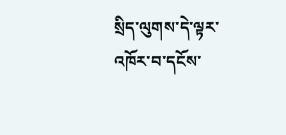སྲིད་ལུགས་དེ་ལྟར་འཁོར་བ་དངོས་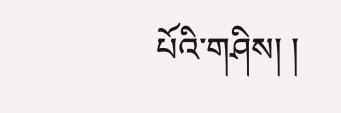པོའི་གཤིས། །